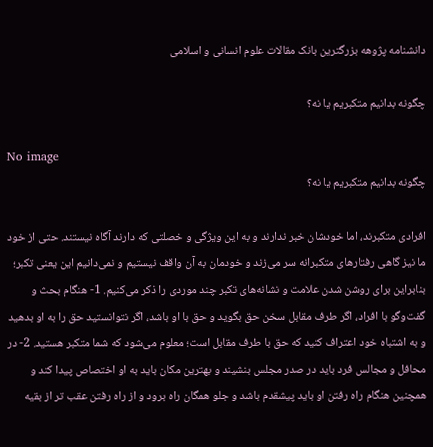دانشنامه پژوهه بزرگترین بانک مقالات علوم انسانی و اسلامی

چگونه بدانیم متکبریم یا نه؟

No image
چگونه بدانیم متکبریم یا نه؟

افرادی متکبرند، اما خودشان خبر ندارند و به این ویژگی و خصلتی که دارند آگاه نیستند. حتی از خود ما نیز گاهی رفتارهای متکبرانه سر می‌زند و خودمان به آن واقف نیستیم و نمی‌دانیم این یعنی تکبر؛ بنابراین برای روشن شدن علامت و نشانه‌های تکبر چند موردی را ذکر می‌کنیم. 1- هنگام بحث و گفت‌وگو با افراد، اگر طرف مقابل سخن حق بگوید و حق با او باشد، اگر نتوانستید حق را به او بدهید و به اشتباه خود اعتراف کنید که حق با طرف مقابل است؛ معلوم می‌شود که شما متکبر هستید. 2- در محافل و مجالس فرد باید در صدر مجلس بنشیند و بهترین مکان باید به او اختصاص پیدا کند و همچنین هنگام راه رفتن او باید پیشقدم باشد و جلو همگان راه برود و از راه رفتن عقب تر از بقیه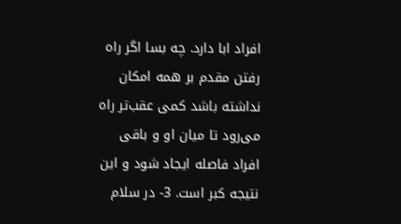افراد ابا دارد. چه بسا اگر راه رفتن مقدم بر همه امکان نداشته باشد کمی عقب‌تر راه می‌رود تا میان او و باقی افراد فاصله ایجاد شود و این نتیجه کبر است. 3- در سلام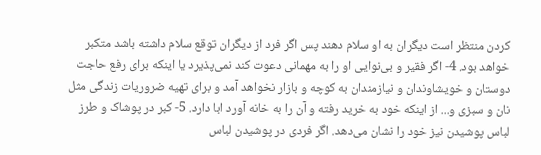کردن منتظر است دیگران به او سلام دهند پس اگر فرد از دیگران توقع سلام داشته باشد متکبر خواهد بود. 4- اگر فقیر و بی‌نوایی او را به مهمانی دعوت کند نمی‌پذیرد یا اینکه برای رفع حاجت دوستان و خویشاوندان و نیازمندان به کوچه و بازار نخواهد آمد و برای تهیه ضروریات زندگی مثل نان و سبزی و... از اینکه خود به خرید رفته و آن را به خانه آورد ابا دارد. 5- کبر در پوشاک و طرز لباس پوشیدن نیز خود را نشان می‌دهد. اگر فردی در پوشیدن لباس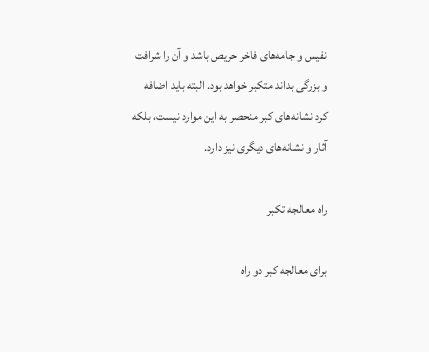نفیس و جامه‌های فاخر حریص باشد و آن را شرافت و بزرگی بداند متکبر خواهد بود. البته باید اضافه کرد نشانه‌های کبر منحصر به این موارد نیست، بلکه آثار و نشانه‌های دیگری نیز دارد.

راه معالجه تکبر

برای معالجه کبر دو راه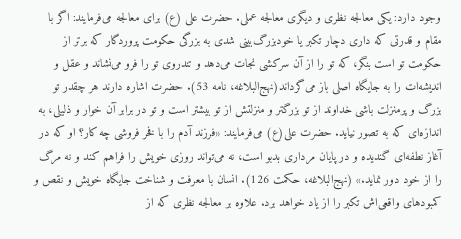وجود دارد: یکی معالجه نظری و دیگری معالجه عملی. حضرت علی (ع) برای معالجه می‌فرمایند: اگر با مقام و قدرتی که داری دچار تکبر یا خودبزرگ‌بینی شدی به بزرگی حکومت پروردگار که برتر از حکومت تو است بنگر، که تو را از آن سرکشی نجات می‌دهد و تندروی تو را فرو می‌نشاند و عقل و اندیشه‌ات را به جایگاه اصلی باز می‌گرداند(نهج‌البلاغه، نامه 53). حضرت اشاره دارند هر چقدر تو بزرگ و پرمنزلت باشی خداوند از تو بزرگتر و منزلتش از تو بیشتر است و تو در برابر آن خوار و ذلیلی، به اندازه‌ای که به تصور نیاید. حضرت علی(ع) می‌فرمایند: «فرزند آدم را با فخر فروشی چه کار؟ او که در آغاز نطفه‌ای گندیده و در پایان مرداری بدبو است، نه می‌تواند روزی خویش را فراهم کند و نه مرگ را از خود دور نماید.» (نهج‌البلاغه، حکمت 126). انسان با معرفت و شناخت جایگاه خویش و نقص و کمبودهای واقعی‌اش تکبر را از یاد خواهد برد. علاوه بر معالجه نظری که از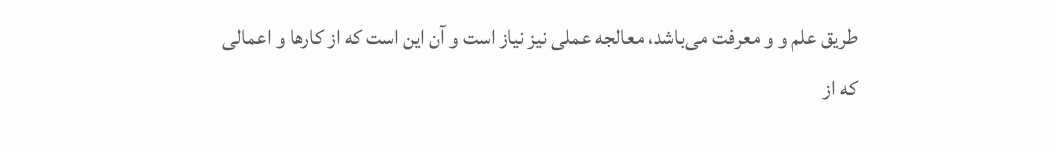طریق علم و و معرفت می‌باشد، معالجه عملی نیز نیاز است و آن این است که از کارها و اعمالی که از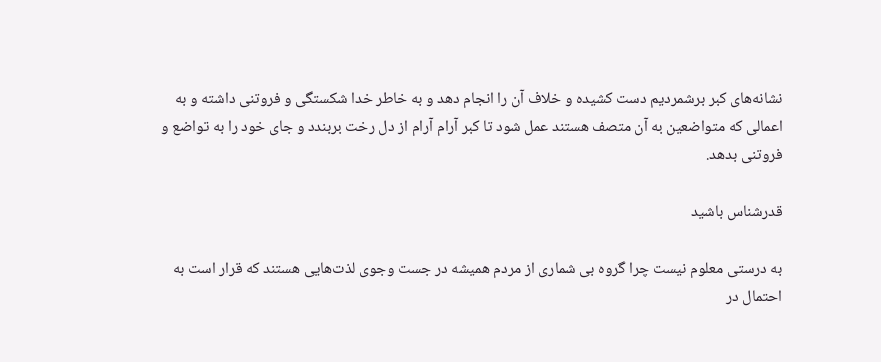نشانه‌های کبر برشمردیم دست کشیده و خلاف آن را انجام دهد و به خاطر خدا شکستگی و فروتنی داشته و به اعمالی که متواضعین به آن متصف هستند عمل شود تا کبر آرام آرام از دل رخت بربندد و جای خود را به تواضع و فروتنی بدهد.

قدرشناس باشید

به درستی معلوم نیست چرا گروه بی شماری از مردم همیشه در جست وجوی لذت‌هایی هستند که قرار است به احتمال در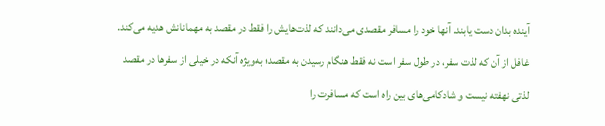آینده بدان دست یابند. آنها خود را مسافر مقصدی می‌دانند که لذت‌هایش را فقط در مقصد به مهمانانش هدیه می‌کند. غافل از آن که لذت سفر، در طول سفر است نه فقط هنگام رسیدن به مقصد؛ به‌ویژه آنکه در خیلی از سفرها در مقصد لذتی نهفته نیست و شادکامی‌های بین راه است که مسافرت را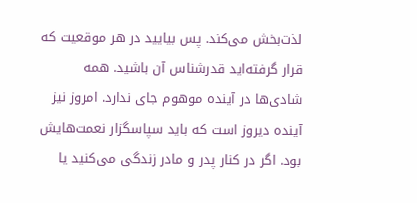لذت‌بخش می‌کند. پس بیایید در هر موقعیت که قرار گرفته‌اید قدرشناس آن باشید. همه شادی‌ها در آینده موهوم جای ندارد. امروز نیز آینده دیروز است که باید سپاسگزار نعمت‌هایش بود. اگر در کنار پدر و مادر زندگی می‌کنید یا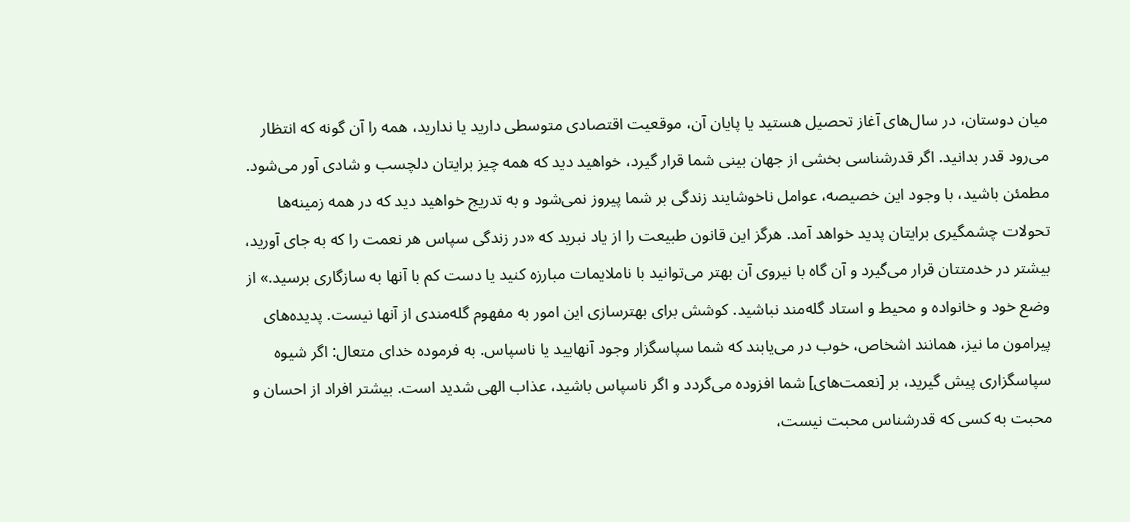میان دوستان، در سال‌های آغاز تحصیل هستید یا پایان آن، موقعیت اقتصادی متوسطی دارید یا ندارید، همه را آن گونه که انتظار می‌رود قدر بدانید. اگر قدرشناسی بخشی از جهان بینی شما قرار گیرد، خواهید دید که همه چیز برایتان دلچسب و شادی آور می‌شود. مطمئن باشید، با وجود این خصیصه، عوامل ناخوشایند زندگی بر شما پیروز نمی‌شود و به تدریج خواهید دید که در همه زمینه‌ها تحولات چشمگیری برایتان پدید خواهد آمد. هرگز این قانون طبیعت را از یاد نبرید که «در زندگی سپاس هر نعمت را که به جای آورید، بیشتر در خدمتتان قرار می‌گیرد و آن گاه با نیروی آن بهتر می‌توانید با ناملایمات مبارزه کنید یا دست کم با آنها به سازگاری برسید.» از وضع خود و خانواده و محیط و استاد گله‌مند نباشید. کوشش برای بهترسازی این امور به مفهوم گله‌مندی از آنها نیست. پدیده‌های پیرامون ما نیز، همانند اشخاص، خوب در می‌یابند که شما سپاسگزار وجود آنهایید یا ناسپاس. به فرموده خدای متعال: اگر شیوه سپاسگزاری پیش گیرید، بر [نعمت‌های] شما افزوده می‌گردد و اگر ناسپاس باشید، عذاب الهی شدید است. بیشتر افراد از احسان و محبت به کسی که قدرشناس محبت نیست،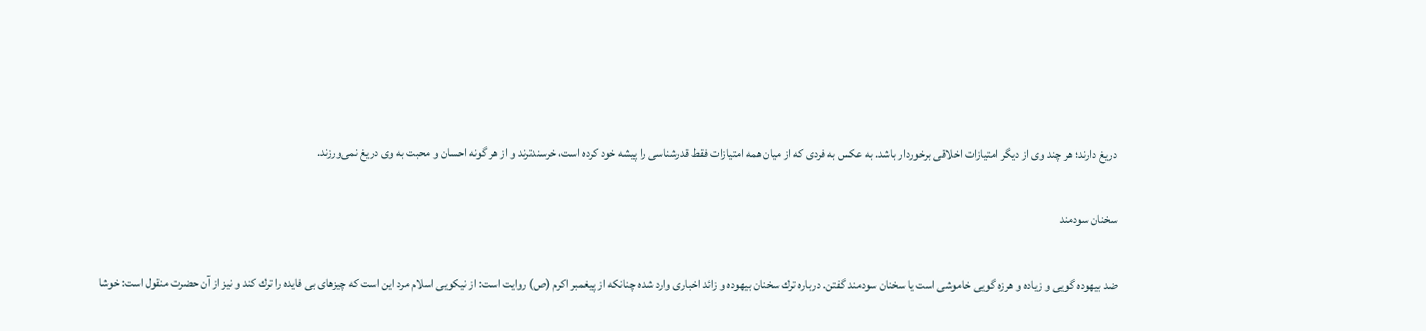دریغ دارند؛ هر چند وی از دیگر امتیازات اخلاقی برخوردار باشد. به عکس به فردی که از میان همه امتیازات فقط قدرشناسی را پیشه خود کرده است، خرسندترند و از هر گونه احسان و محبت به وی دریغ نمی‌ورزند.

سخنان سودمند

ضد بيهوده گويی و زياده و هرزه گويی خاموشی است يا سخنان سودمند گفتن. درباره ترك سخنان بيهوده و زائد اخباری وارد شده چنانكه از پيغمبر اكرم (ص) روايت است: از نيكويی اسلام مرد اين است كه چيزهای بی فايده را ترك كند و نيز از آن حضرت منقول است: خوشا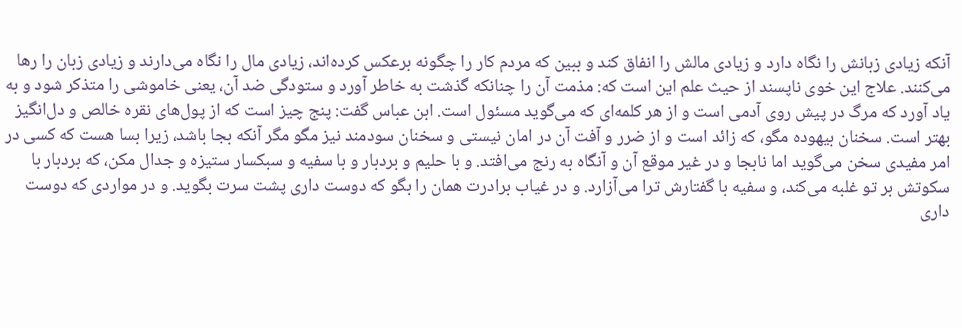آنكه زيادی زبانش را نگاه دارد و زيادی مالش را انفاق كند و ببين كه مردم كار را چگونه برعكس كرده‌اند، زيادی مال را نگاه می‌دارند و زيادی زبان را رها می‌كنند. علاج اين خوی ناپسند از حيث علم اين است كه: مذمت آن را چنانكه گذشت به خاطر آورد و ستودگی ضد آن، يعنی خاموشی را متذكر شود و به ياد آورد كه مرگ در پيش روی آدمی است و از هر كلمه‌ای كه می‌گويد مسئول است. ابن عباس گفت: پنج چيز است كه از پول‌های نقره خالص و دل‌انگيز بهتر است. سخنان بيهوده مگو، كه زائد است و از ضرر و آفت آن در امان نيستی و سخنان سودمند نيز مگو مگر آنكه بجا باشد، زيرا بسا هست كه كسی در امر مفيدی سخن می‌گويد اما نابجا و در غير موقع آن و آنگاه به رنج می‌افتد. و با حليم و بردبار و با سفيه و سبكسار ستيزه و جدال مكن، كه بردبار با سكوتش بر تو غلبه می‌كند، و سفيه با گفتارش ترا می‌آزارد. و در غياب برادرت همان را بگو كه دوست داری پشت سرت بگويد. و در مواردی كه دوست داری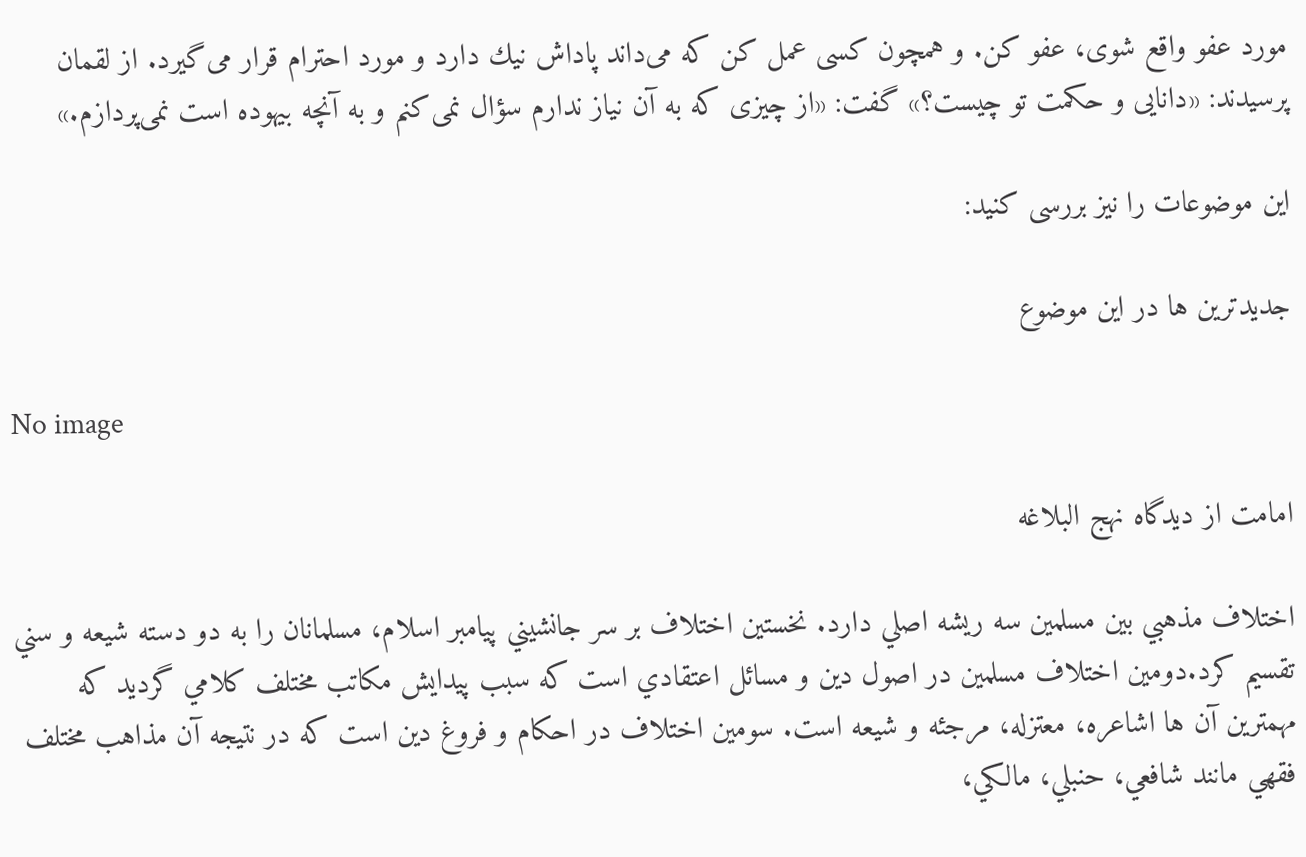مورد عفو واقع شوی، عفو كن. و همچون كسی عمل كن كه می‌داند پاداش نيك دارد و مورد احترام قرار می‌گيرد. از لقمان پرسيدند: «دانایی و حكمت تو چيست؟» گفت: «از چيزی كه به آن نياز ندارم سؤال نمی‌كنم و به آنچه بيهوده است نمی‌پردازم.»

این موضوعات را نیز بررسی کنید:

جدیدترین ها در این موضوع

No image

امامت از ديدگاه نهج البلاغه

اختلاف مذهبي بين مسلمين سه ريشه اصلي دارد. نخستين اختلاف بر سر جانشيني پيامبر اسلام، مسلمانان را به دو دسته شيعه و سني تقسيم کرد.دومين اختلاف مسلمين در اصول دين و مسائل اعتقادي است که سبب پيدايش مکاتب مختلف کلامي گرديد که مهمترين آن ها اشاعره، معتزله، مرجئه و شيعه است. سومين اختلاف در احکام و فروغ دين است که در نتيجه آن مذاهب مختلف فقهي مانند شافعي، حنبلي، مالکي،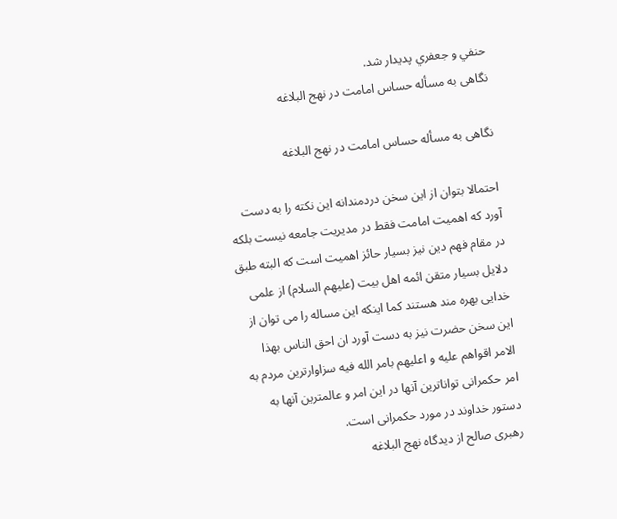حنفي و جعفري پديدار شد.
نگاهی به مسأله حساس امامت در نهج البلاغه

نگاهی به مسأله حساس امامت در نهج البلاغه

احتمالا بتوان از این سخن دردمندانه این نکته را به دست آورد که اهمیت امامت فقط در مدیریت جامعه نیست بلکه در مقام فهم دین نیز بسیار حائز اهمیت است که البته طبق دلایل بسیار متقن ائمه اهل بیت (علیهم السلام) از علمی خدایی بهره مند هستند کما اینکه این مساله را می توان از این سخن حضرت نیز به دست آورد ان احق الناس بهذا الامر اقواهم علیه و اعلیهم بامر الله فیه سزاوارترین مردم به امر حکمرانی تواناترین آنها در این امر و عالمترین آنها به دستور خداوند در مورد حکمرانی است.
رهبرى صالح از ديدگاه نهج البلاغه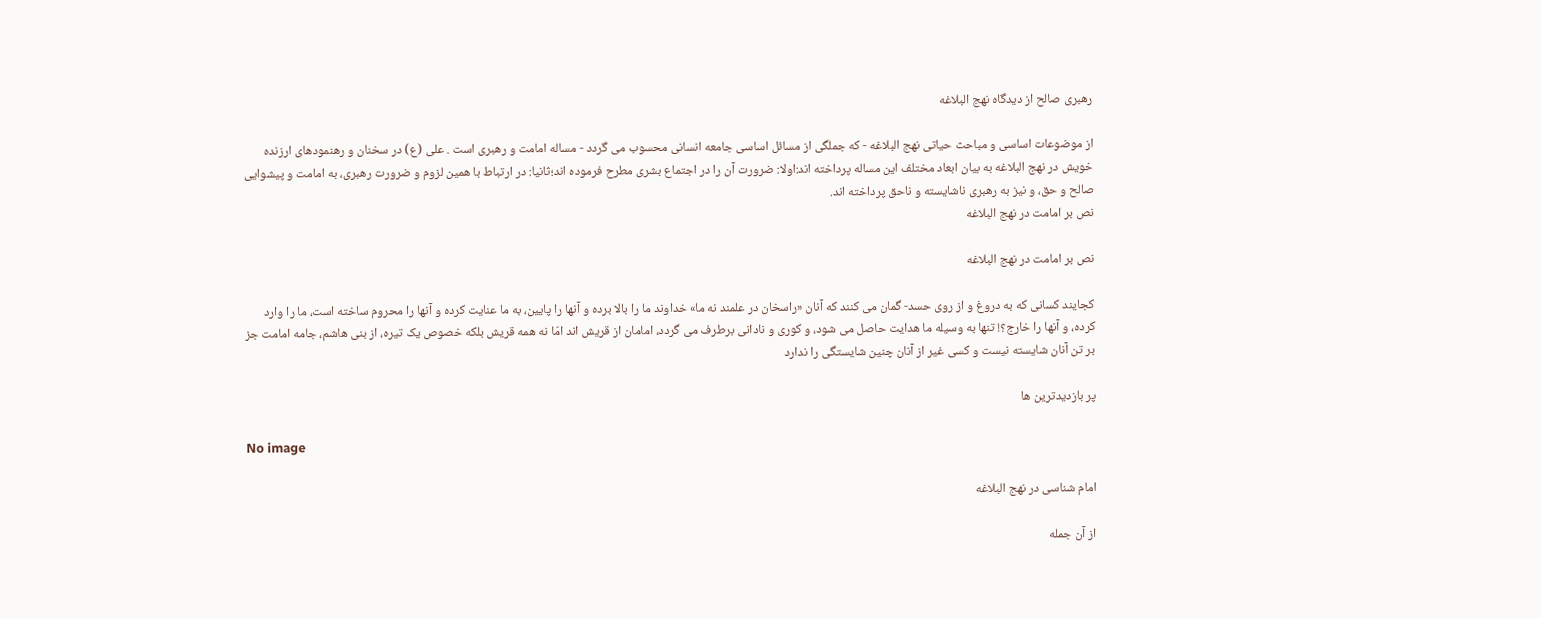رهبرى صالح از ديدگاه نهج البلاغه

از موضوعات اساسى و مباحث حياتى نهج البلاغه - كه جملگى از مسائل اساسى جامعه انسانى محسوب مى گردد - مساله امامت و رهبرى است . على (ع) در سخنان و رهنمودهاى ارزنده خويش در نهج البلاغه به بيان ابعاد مختلف اين مساله پرداخته اند:اولا: ضرورت آن را در اجتماع بشرى مطرح فرموده اند؛ثانيا: در ارتباط با همين لزوم و ضرورت رهبرى، به امامت و پيشوايى صالح و حق، و نيز به رهبرى ناشايسته و ناحق پرداخته اند.
نص بر امامت در نهج البلاغه

نص بر امامت در نهج البلاغه

کجایند کسانى که به دروغ و از روى حسد- گمان مى کنند که آنان «راسخان در علمند نه ما» خداوند ما را بالا برده و آنها را پایین، به ما عنایت کرده و آنها را محروم ساخته است، ما را وارد کرده، و آنها را خارج؟! تنها به وسیله ما هدایت حاصل مى شود، و کورى و نادانى برطرف مى گردد، امامان از قریش اند امّا نه همه قریش بلکه خصوص یک تیره، از بنى هاشم، جامه امامت جز بر تن آنان شایسته نیست و کسى غیر از آنان چنین شایستگى را ندارد

پر بازدیدترین ها

No image

امام شناسی در نهج البلاغه

از آن جمله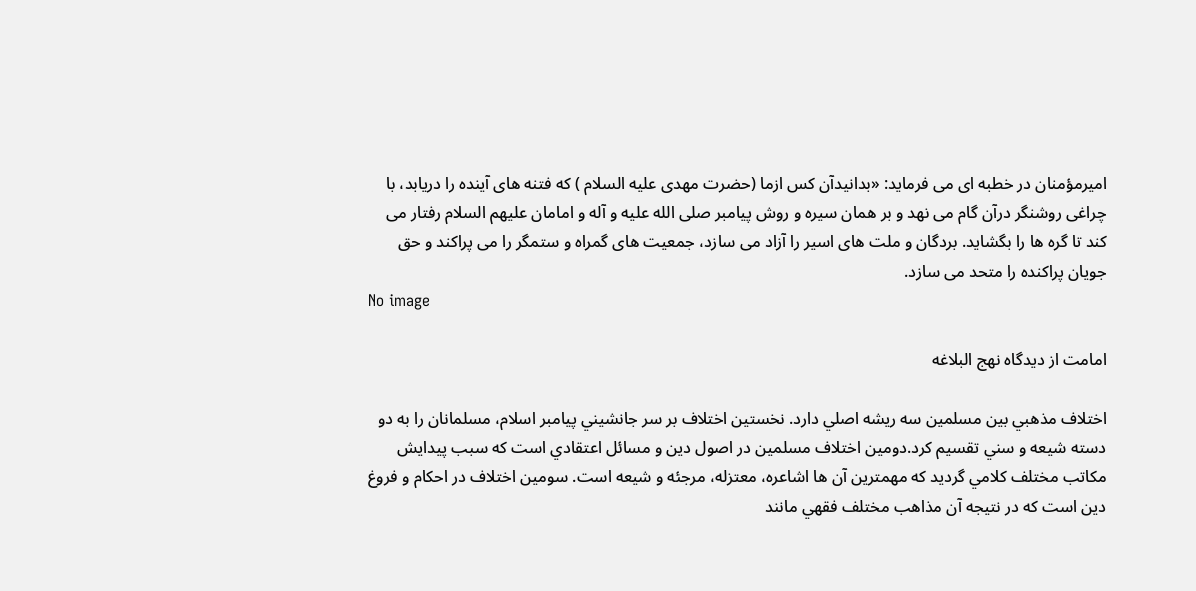امیرمؤمنان در خطبه ای می فرماید: «بدانیدآن کس ازما (حضرت مهدی علیه السلام ) که فتنه های آینده را دریابد، با چراغی روشنگر درآن گام می نهد و بر همان سیره و روش پیامبر صلی الله علیه و آله و امامان علیهم السلام رفتار می کند تا گره ها را بگشاید. بردگان و ملت های اسیر را آزاد می سازد، جمعیت های گمراه و ستمگر را می پراکند و حق جویان پراکنده را متحد می سازد.
No image

امامت از ديدگاه نهج البلاغه

اختلاف مذهبي بين مسلمين سه ريشه اصلي دارد. نخستين اختلاف بر سر جانشيني پيامبر اسلام، مسلمانان را به دو دسته شيعه و سني تقسيم کرد.دومين اختلاف مسلمين در اصول دين و مسائل اعتقادي است که سبب پيدايش مکاتب مختلف کلامي گرديد که مهمترين آن ها اشاعره، معتزله، مرجئه و شيعه است. سومين اختلاف در احکام و فروغ دين است که در نتيجه آن مذاهب مختلف فقهي مانند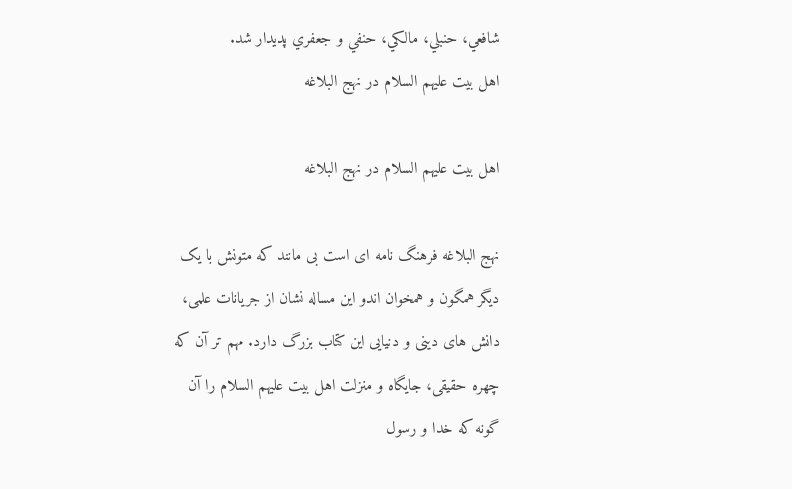شافعي، حنبلي، مالکي، حنفي و جعفري پديدار شد.
اهل بیت علیهم السلام در نهج البلاغه

اهل بیت علیهم السلام در نهج البلاغه

نهج البلاغه فرهنگ نامه ای است بی مانند که متونش با یک دیگر همگون و همخوان اندو این مساله نشان از جریانات علمی، دانش های دینی و دنیایی این کتاب بزرگ دارد. مهم تر آن که چهره حقیقی، جایگاه و منزلت اهل بیت علیهم السلام را آن گونه که خدا و رسول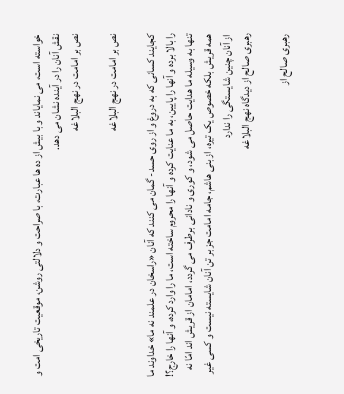خواسته است، می نمایاند و با بیش از ده ها عبارت، با صراحت و دلالتی روشن، موقعیت تاریخی امت و نقش آنان را در آینده نشان می دهد.
نص بر امامت در نهج البلاغه

نص بر امامت در نهج البلاغه

کجایند کسانى که به دروغ و از روى حسد- گمان مى کنند که آنان «راسخان در علمند نه ما» خداوند ما را بالا برده و آنها را پایین، به ما عنایت کرده و آنها را محروم ساخته است، ما را وارد کرده، و آنها را خارج؟! تنها به وسیله ما هدایت حاصل مى شود، و کورى و نادانى برطرف مى گردد، امامان از قریش اند امّا نه همه قریش بلکه خصوص یک تیره، از بنى هاشم، جامه امامت جز بر تن آنان شایسته نیست و کسى غیر از آنان چنین شایستگى را ندارد
رهبرى صالح از ديدگاه نهج البلاغه

رهبرى صالح از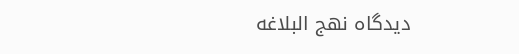ديدگاه نهج البلاغه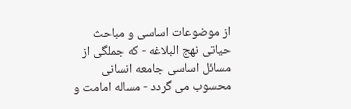از موضوعات اساسى و مباحث حياتى نهج البلاغه - كه جملگى از مسائل اساسى جامعه انسانى محسوب مى گردد - مساله امامت و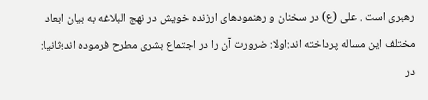رهبرى است . على (ع) در سخنان و رهنمودهاى ارزنده خويش در نهج البلاغه به بيان ابعاد مختلف اين مساله پرداخته اند:اولا: ضرورت آن را در اجتماع بشرى مطرح فرموده اند؛ثانيا: در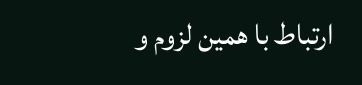ارتباط با همين لزوم و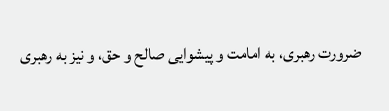ضرورت رهبرى، به امامت و پيشوايى صالح و حق، و نيز به رهبرى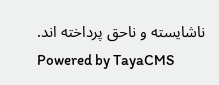ناشايسته و ناحق پرداخته اند.
Powered by TayaCMS